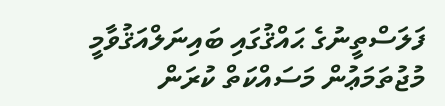ފަލަސްތީނުގެ ޙައްޤުގައި ބައިނަލްއަޤުވާމީ މުޖުތަމަޢުން މަސައްކަތް ކުރަން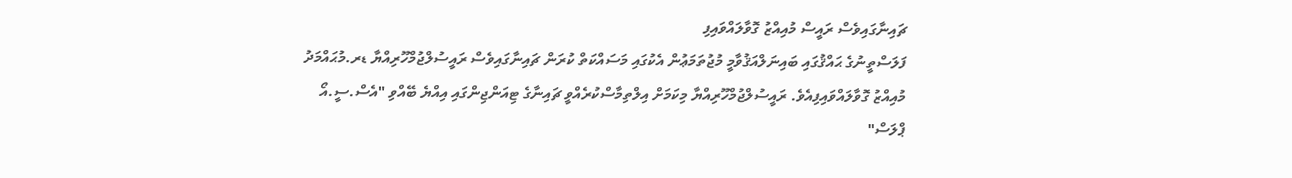ޗައިނާގައިވެސް ރައީސް މުއިއްޒު ގޮވާލައްވައިފި
ފަލަސްތީނުގެ ޙައްޤުގައި ބައިނަލްއަޤުވާމީ މުޖުތަމަޢުން އެކުގައި މަސައްކަތް ކުރަން ޗައިނާގައިވެސް ރައީސުލްޖުމްހޫރިއްޔާ ޑރ.މުޙައްމަދު މުއިއްޒު ގޮވާލައްވައިފިއެވެ. ރައީސުލްޖުމްހޫރިއްޔާ މިކަމަށް އިލްތިމާސްކުރެއްވީ ޗައިނާގެ ޓިއަންޖިންގައި އިއްޔެ ބޭއްވި "އެސް.ސީ.އޯ ޕްލަސް"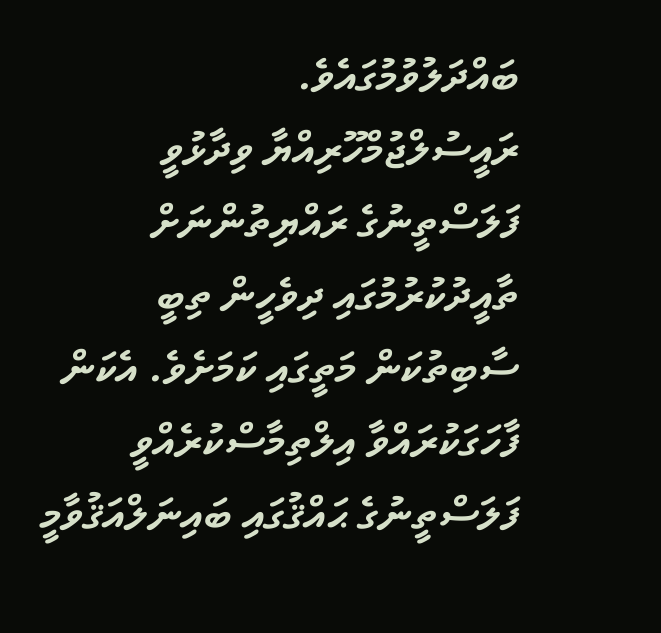ބައްދަލުވުމުގައެވެ.
ރައީސުލްޖުމްހޫރިއްޔާ ވިދާޅުވީ ފަލަސްތީނުގެ ރައްޔިތުންނަށް ތާއީދުކުރުމުގައި ދިވެހީން ތިބީ ސާބިތުކަން މަތީގައި ކަމަށެވެ. އެކަން ފާހަގަކުރައްވާ އިލްތިމާސްކުރެއްވީ ފަލަސްތީނުގެ ޙައްޤުގައި ބައިނަލްއަޤުވާމީ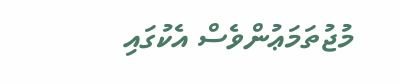މުޖުތަމަޢުންވެސް އެކުގައި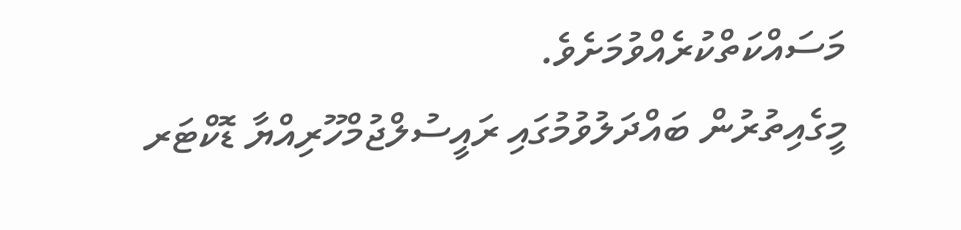މަސައްކަތްކުރެއްވުމަށެވެ.
މީގެއިތުރުން ބައްދަލުވުމުގައި ރައީސުލްޖުމްހޫރިއްޔާ ޑޮކްޓަރ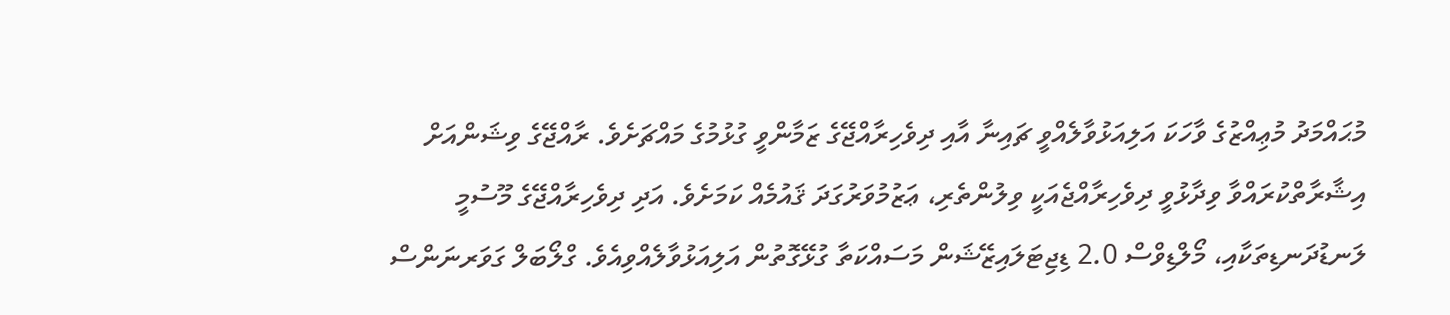މުޙައްމަދު މުޢިއްޒުގެ ވާހަކަ އަލިއަޅުވާލެއްވީ ޗައިނާ އާއި ދިވެހިރާއްޖޭގެ ޒަމާންވީ ގުޅުމުގެ މައްޗަށެވެ. ރާއްޖޭގެ ވިޝަންއަށް އިޝާރާތްކުރައްވާ ވިދާޅުވީ ދިވެހިރާއްޖެއަކީ ވިލުންތެރި، ޢަޒުމުވަރުގަދަ ޤައުމެއް ކަމަށެވެ. އަދި ދިވެހިރާއްޖޭގެ މޫސުމީ ލަނޑުދަނޑިތަކާއި، މޯލްޑިވްސް 2.0 ޑިޖިޓަލައިޒޭޝަން މަސައްކަތާ ގުޅޭގޮތުން އަލިއަޅުވާލެއްވިއެވެ. ގްލޯބަލް ގަވަރނަންސް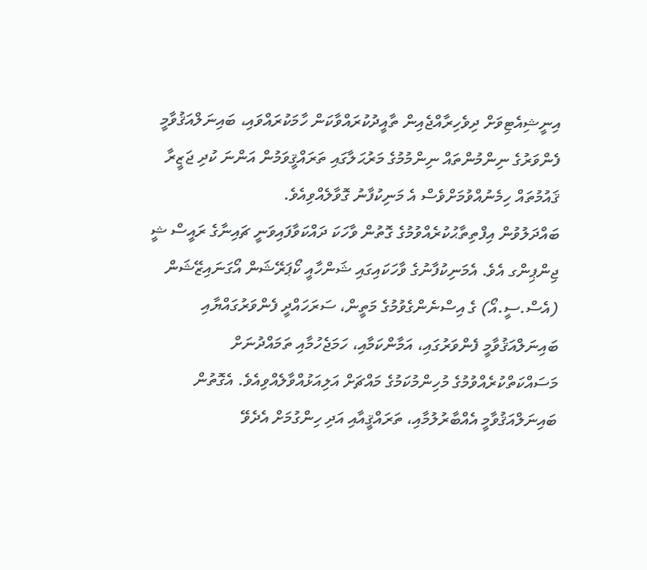އިނީޝިއެޓިވަށް ދިވެހިރާއްޖެއިން ތާއީދުކުރައްވާކަން ހާމަކުރައްވައި، ބައިނަލްއަޤުވާމީ ފެންވަރުގެ ނިންމުންތައް ނިންމުމުގެ މަރުޙަލާގައި ތަރައްޤީވަމުން އަންނަ ކުދި ޖަޒީރާ ޤައުމުތައް ހިމެނުއްވުމަށްވެސް އެ މަނިކުފާނު ގޮވާލެއްވިއެވެ.
ބައްދަލުވުން އިފްތިތާޙުކުރެއްވުމުގެ ގޮތުން ވާހަކަ ދައްކަވާފައިވަނީ ޗައިނާގެ ރައީސް ޝީ ޖިންޕިންގ އެވެ. އެމަނިކުފާނުގެ ވާހަކައިގައި ޝަންހާއީ ކޯޕަރޭޝަން އޯގަނައިޒޭޝަން (އެސް.ސީ.އޯ) ގެ އިސްނެންގެވުމުގެ މަތީން، ސަރަހައްދީ ފެންވަރުގައްޔާއި ބައިނަލްއަޤުވާމީ ފެންވަރުގައި، އަމާންކަމާއި، ހަމަޖެހުމާއި ތަމައްދުނަށް މަސައްކަތްކުރެއްވުމުގެ މުހިންމުކަމުގެ މައްޗަށް އަލިއަޅުއްވާލެއްވިއެވެ. އެގޮތުން ބައިނަލްއަޤުވާމީ އެއްބާރުލުމާއި، ތަރައްޤީއާއި އަދި ހިންގުމަށް އެދެވޭ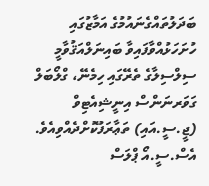ބަދަލުތައްގެނައުމުގެ އަމާޒުގައި ހުށަހަޅުއްވާފައިވާ ބައިނަލްއަޤުވާމީ ސިލްސިލާގެ ތެރޭގައި ހިމެނޭ، ގްލޯބަލް ގަވަރނަންސް އިނީޝިއެޓިވް (ޖީ.ސީ.އައި) ތަޢާރަފުކޮށްދެއްވިއެވެ.
އެސް.ސީ.އޯ ޕްލަސް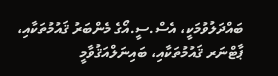ބައްދަލުވުމަކީ، އެސް.ސީ.އޯގެ މެންބަރު ޤައުމުތަކާއި، ޕާޓްނަރ ޤައުމުތަކާއި، ބައިނަލްއަޤުވާމީ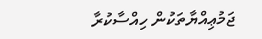ޖަމުޢިއްޔާތަކުން ހިއްސާކުރާ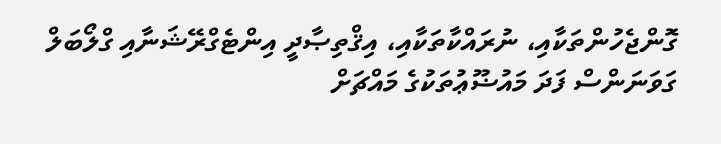ގޮންޖެހުންތަކާއި، ނުރައްކާތަކާއި، އިޤްތިޞާދީ އިންޓެގްރޭޝަނާއި ގްލޯބަލް ގަވަނަންސް ފަދަ މައުޟޫޢުތަކުގެ މައްޗަށް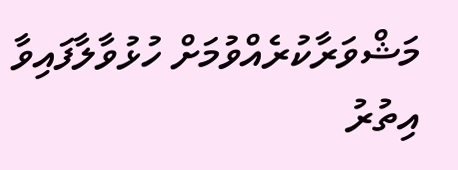މަޝްވަރާކުރެއްވުމަށް ހުޅުވާލާފައިވާ އިތުރު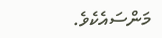މަންސައެކެވެ.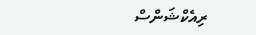ރިއެކްޝަންސް